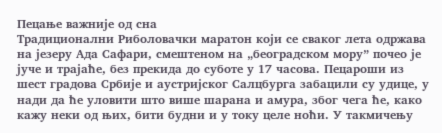Пецање важније од сна
Традиционални Риболовачки маратон који се сваког лета одржава на језеру Ада Сафари, смештеном на „београдском мору” почео је јуче и трајаће, без прекида до суботе у 17 часова. Пецароши из шест градова Србије и аустријског Салцбурга забацили су удице, у нади да ће уловити што више шарана и амура, због чега ће, како кажу неки од њих, бити будни и у току целе ноћи. У такмичењу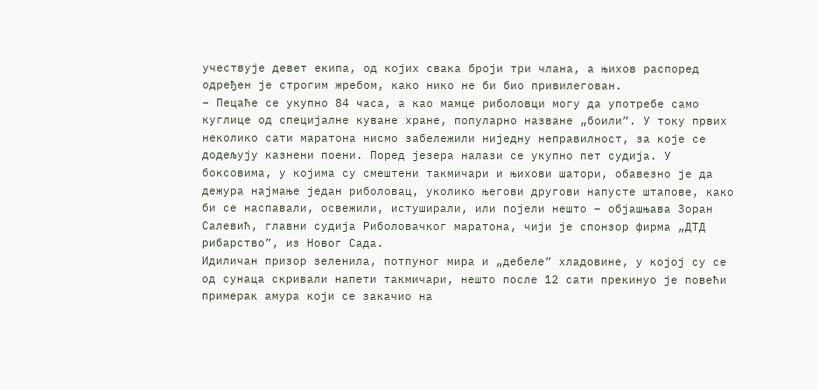учествује девет екипа, од којих свака броји три члана, а њихов распоред одређен је строгим жребом, како нико не би био привилегован.
– Пецаће се укупно 84 часа, а као мамце риболовци могу да употребе само куглице од специјалне куване хране, популарно назване „боили”. У току првих неколико сати маратона нисмо забележили ниједну неправилност, за које се додељују казнени поени. Поред језера налази се укупно пет судија. У боксовима, у којима су смештени такмичари и њихови шатори, обавезно је да дежура најмање један риболовац, уколико његови другови напусте штапове, како би се наспавали, освежили, истуширали, или појели нешто – објашњава Зоран Салевић, главни судија Риболовачког маратона, чији је спонзор фирма „ДТД рибарство”, из Новог Сада.
Идиличан призор зеленила, потпуног мира и „дебеле” хладовине, у којој су се од сунаца скривали напети такмичари, нешто после 12 сати прекинуо је повећи примерак амура који се закачио на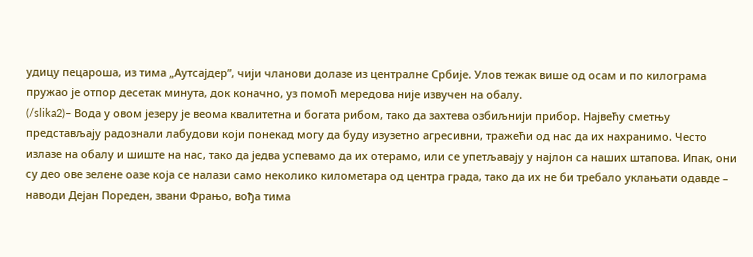удицу пецароша, из тима „Аутсајдер”, чији чланови долазе из централне Србије. Улов тежак више од осам и по килограма пружао је отпор десетак минута, док коначно, уз помоћ мередова није извучен на обалу.
(/slika2)– Вода у овом језеру је веома квалитетна и богата рибом, тако да захтева озбиљнији прибор. Највећу сметњу представљају радознали лабудови који понекад могу да буду изузетно агресивни, тражећи од нас да их нахранимо. Често излазе на обалу и шиште на нас, тако да једва успевамо да их отерамо, или се упетљавају у најлон са наших штапова. Ипак, они су део ове зелене оазе која се налази само неколико километара од центра града, тако да их не би требало уклањати одавде – наводи Дејан Пореден, звани Фрањо, вођа тима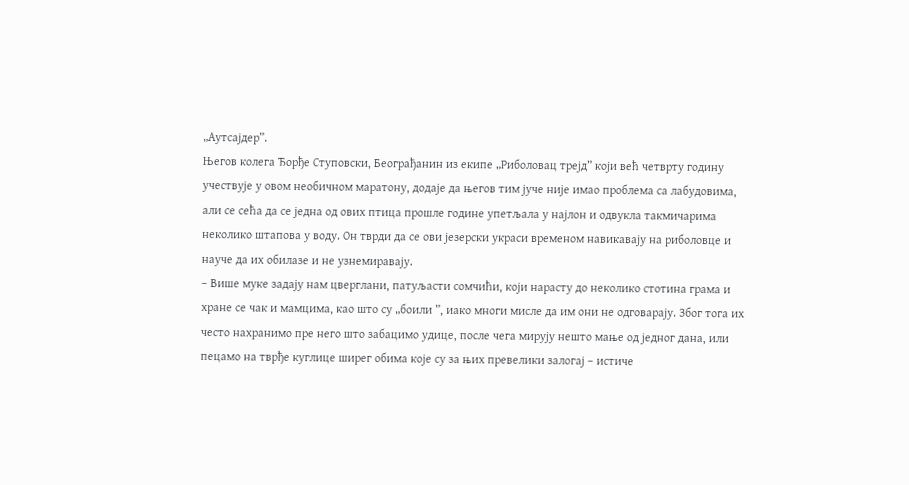„Аутсајдер”.
Његов колега Ђорђе Ступовски, Београђанин из екипе „Риболовац трејд” који већ четврту годину учествује у овом необичном маратону, додаје да његов тим јуче није имао проблема са лабудовима, али се сећа да се једна од ових птица прошле године упетљала у најлон и одвукла такмичарима неколико штапова у воду. Он тврди да се ови језерски украси временом навикавају на риболовце и науче да их обилазе и не узнемиравају.
– Више муке задају нам цверглани, патуљасти сомчићи, који нарасту до неколико стотина грама и хране се чак и мамцима, као што су „боили ”, иако многи мисле да им они не одговарају. Због тога их често нахранимо пре него што забацимо удице, после чега мирују нешто мање од једног дана, или пецамо на тврђе куглице ширег обима које су за њих превелики залогај – истиче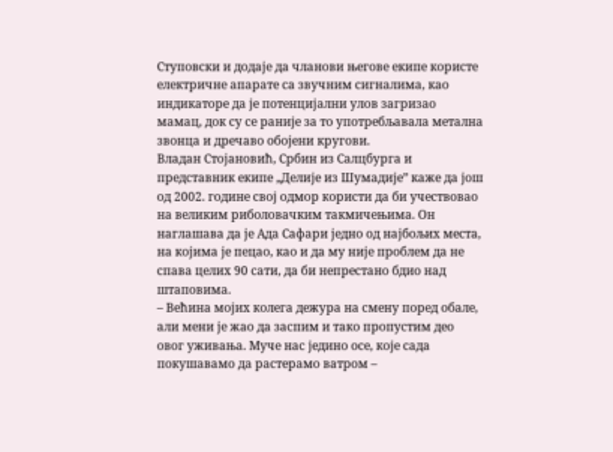Ступовски и додаје да чланови његове екипе користе електричне апарате са звучним сигналима, као индикаторе да је потенцијални улов загризао мамац, док су се раније за то употребљавала метална звонца и дречаво обојени кругови.
Владан Стојановић, Србин из Салцбурга и представник екипе „Делије из Шумадије” каже да још од 2002. године свој одмор користи да би учествовао на великим риболовачким такмичењима. Он наглашава да је Ада Сафари једно од најбољих места, на којима је пецао, као и да му није проблем да не спава целих 90 сати, да би непрестано бдио над штаповима.
– Већина мојих колега дежура на смену поред обале, али мени је жао да заспим и тако пропустим део овог уживања. Муче нас једино осе, које сада покушавамо да растерамо ватром –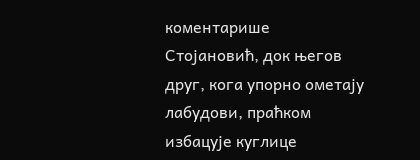коментарише Стојановић, док његов друг, кога упорно ометају лабудови, праћком избацује куглице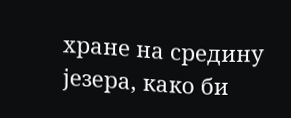хране на средину језера, како би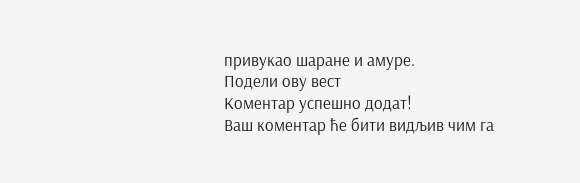привукао шаране и амуре.
Подели ову вест
Комeнтар успeшно додат!
Ваш комeнтар ћe бити видљив чим га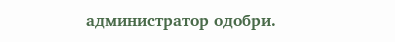администратор одобри.